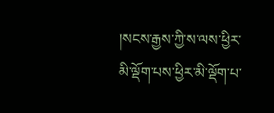།སངས་རྒྱས་ཀྱི་ས་ལས་ཕྱིར་མི་ལྡོག་པས་ཕྱིར་མི་ལྡོག་པ་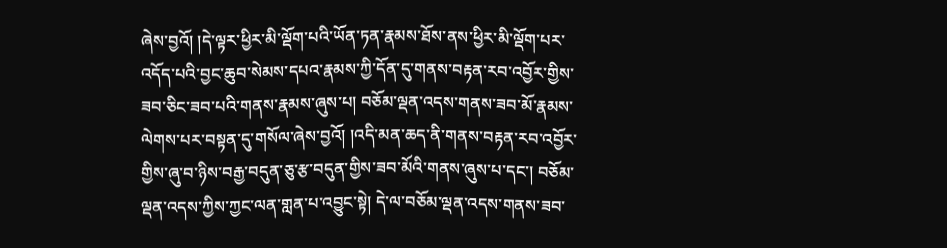ཞེས་བྱའོ། །དེ་ལྟར་ཕྱིར་མི་ལྡོག་པའི་ཡོན་ཏན་རྣམས་ཐོས་ནས་ཕྱིར་མི་ལྡོག་པར་འདོད་པའི་བྱང་ཆུབ་སེམས་དཔའ་རྣམས་ཀྱི་དོན་དུ་གནས་བརྟན་རབ་འབྱོར་གྱིས་ཟབ་ཅིང་ཟབ་པའི་གནས་རྣམས་ཞུས་པ། བཅོམ་ལྡན་འདས་གནས་ཟབ་མོ་རྣམས་ལེགས་པར་བསྟན་དུ་གསོལ་ཞེས་བྱའོ། །འདི་མན་ཆད་ནི་གནས་བརྟན་རབ་འབྱོར་གྱིས་ཞུ་བ་ཉིས་བརྒྱ་བདུན་ཅུ་རྩ་བདུན་གྱིས་ཟབ་མོའི་གནས་ཞུས་པ་དང་། བཅོམ་ལྡན་འདས་ཀྱིས་ཀྱང་ལན་གླན་པ་འབྱུང་སྟེ། དེ་ལ་བཅོམ་ལྡན་འདས་གནས་ཟབ་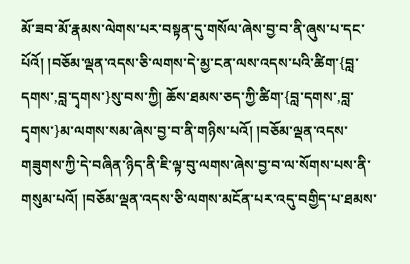མོ་ཟབ་མོ་རྣམས་ལེགས་པར་བསྟན་དུ་གསོལ་ཞེས་བྱ་བ་ནི་ཞུས་པ་དང་པོའོ། །བཅོམ་ལྡན་འདས་ཅི་ལགས་དེ་མྱ་ངན་ལས་འདས་པའི་ཚིག་{བླ་དགས་,བླ་དྭགས་}སུ་བས་ཀྱི། ཆོས་ཐམས་ཅད་ཀྱི་ཚིག་{བླ་དགས་,བླ་དྭགས་}མ་ལགས་སམ་ཞེས་བྱ་བ་ནི་གཉིས་པའོ། །བཅོམ་ལྡན་འདས་གཟུགས་ཀྱི་དེ་བཞིན་ཉིད་ནི་ཇི་ལྟ་བུ་ལགས་ཞེས་བྱ་བ་ལ་སོགས་པས་ནི་གསུམ་པའོ། །བཅོམ་ལྡན་འདས་ཅི་ལགས་མངོན་པར་འདུ་བགྱིད་པ་ཐམས་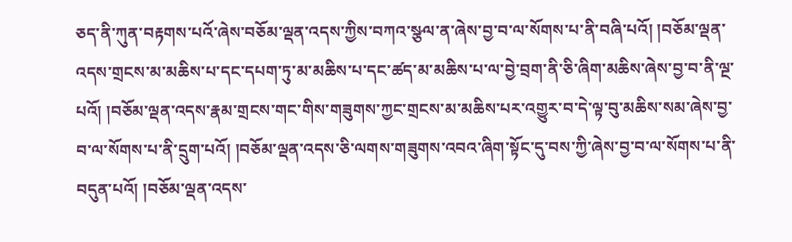ཅད་ནི་ཀུན་བརྟགས་པའོ་ཞེས་བཅོམ་ལྡན་འདས་ཀྱིས་བཀའ་སྩལ་ན་ཞེས་བྱ་བ་ལ་སོགས་པ་ནི་བཞི་པའོ། །བཅོམ་ལྡན་འདས་གྲངས་མ་མཆིས་པ་དང་དཔག་ཏུ་མ་མཆིས་པ་དང་ཚད་མ་མཆིས་པ་ལ་བྱེ་བྲག་ནི་ཅི་ཞིག་མཆིས་ཞེས་བྱ་བ་ནི་ལྔ་པའོ། །བཅོམ་ལྡན་འདས་རྣམ་གྲངས་གང་གིས་གཟུགས་ཀྱང་གྲངས་མ་མཆིས་པར་འགྱུར་བ་དེ་ལྟ་བུ་མཆིས་སམ་ཞེས་བྱ་བ་ལ་སོགས་པ་ནི་དྲུག་པའོ། །བཅོམ་ལྡན་འདས་ཅི་ལགས་གཟུགས་འབའ་ཞིག་སྟོང་དུ་བས་ཀྱི་ཞེས་བྱ་བ་ལ་སོགས་པ་ནི་བདུན་པའོ། །བཅོམ་ལྡན་འདས་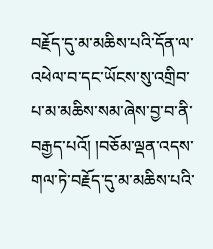བརྗོད་དུ་མ་མཆིས་པའི་དོན་ལ་འཕེལ་བ་དང་ཡོངས་སུ་འགྲིབ་པ་མ་མཆིས་སམ་ཞེས་བྱ་བ་ནི་བརྒྱད་པའོ། །བཅོམ་ལྡན་འདས་གལ་ཏེ་བརྗོད་དུ་མ་མཆིས་པའི་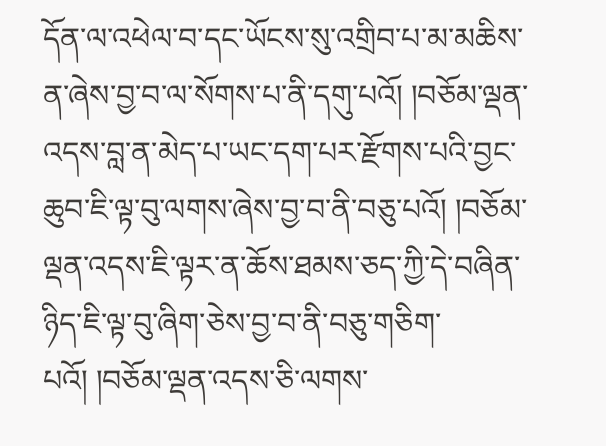དོན་ལ་འཕེལ་བ་དང་ཡོངས་སུ་འགྲིབ་པ་མ་མཆིས་ན་ཞེས་བྱ་བ་ལ་སོགས་པ་ནི་དགུ་པའོ། །བཅོམ་ལྡན་འདས་བླ་ན་མེད་པ་ཡང་དག་པར་རྫོགས་པའི་བྱང་ཆུབ་ཇི་ལྟ་བུ་ལགས་ཞེས་བྱ་བ་ནི་བཅུ་པའོ། །བཅོམ་ལྡན་འདས་ཇི་ལྟར་ན་ཆོས་ཐམས་ཅད་ཀྱི་དེ་བཞིན་ཉིད་ཇི་ལྟ་བུ་ཞིག་ཅེས་བྱ་བ་ནི་བཅུ་གཅིག་པའོ། །བཅོམ་ལྡན་འདས་ཅི་ལགས་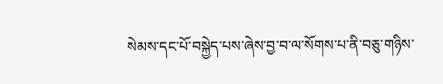སེམས་དང་པོ་བསྐྱེད་པས་ཞེས་བྱ་བ་ལ་སོགས་པ་ནི་བཅུ་གཉིས་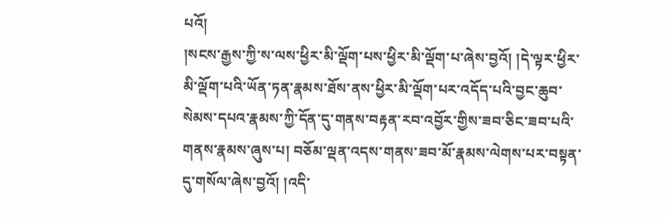པའོ།
།སངས་རྒྱས་ཀྱི་ས་ལས་ཕྱིར་མི་ལྡོག་པས་ཕྱིར་མི་ལྡོག་པ་ཞེས་བྱའོ། །དེ་ལྟར་ཕྱིར་མི་ལྡོག་པའི་ཡོན་ཏན་རྣམས་ཐོས་ནས་ཕྱིར་མི་ལྡོག་པར་འདོད་པའི་བྱང་ཆུབ་སེམས་དཔའ་རྣམས་ཀྱི་དོན་དུ་གནས་བརྟན་རབ་འབྱོར་གྱིས་ཟབ་ཅིང་ཟབ་པའི་གནས་རྣམས་ཞུས་པ། བཅོམ་ལྡན་འདས་གནས་ཟབ་མོ་རྣམས་ལེགས་པར་བསྟན་དུ་གསོལ་ཞེས་བྱའོ། །འདི་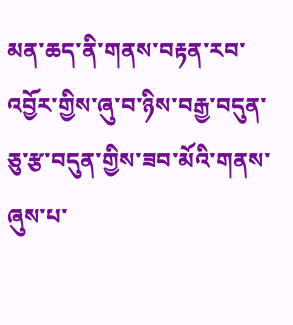མན་ཆད་ནི་གནས་བརྟན་རབ་འབྱོར་གྱིས་ཞུ་བ་ཉིས་བརྒྱ་བདུན་ཅུ་རྩ་བདུན་གྱིས་ཟབ་མོའི་གནས་ཞུས་པ་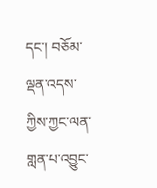དང་། བཅོམ་ལྡན་འདས་ཀྱིས་ཀྱང་ལན་གླན་པ་འབྱུང་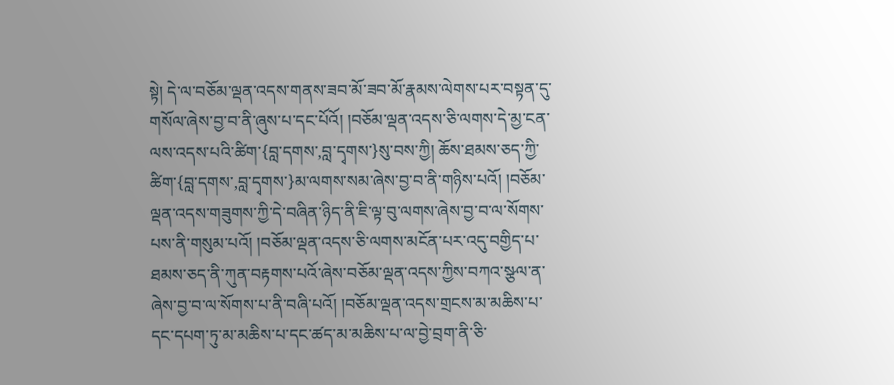སྟེ། དེ་ལ་བཅོམ་ལྡན་འདས་གནས་ཟབ་མོ་ཟབ་མོ་རྣམས་ལེགས་པར་བསྟན་དུ་གསོལ་ཞེས་བྱ་བ་ནི་ཞུས་པ་དང་པོའོ། །བཅོམ་ལྡན་འདས་ཅི་ལགས་དེ་མྱ་ངན་ལས་འདས་པའི་ཚིག་{བླ་དགས་,བླ་དྭགས་}སུ་བས་ཀྱི། ཆོས་ཐམས་ཅད་ཀྱི་ཚིག་{བླ་དགས་,བླ་དྭགས་}མ་ལགས་སམ་ཞེས་བྱ་བ་ནི་གཉིས་པའོ། །བཅོམ་ལྡན་འདས་གཟུགས་ཀྱི་དེ་བཞིན་ཉིད་ནི་ཇི་ལྟ་བུ་ལགས་ཞེས་བྱ་བ་ལ་སོགས་པས་ནི་གསུམ་པའོ། །བཅོམ་ལྡན་འདས་ཅི་ལགས་མངོན་པར་འདུ་བགྱིད་པ་ཐམས་ཅད་ནི་ཀུན་བརྟགས་པའོ་ཞེས་བཅོམ་ལྡན་འདས་ཀྱིས་བཀའ་སྩལ་ན་ཞེས་བྱ་བ་ལ་སོགས་པ་ནི་བཞི་པའོ། །བཅོམ་ལྡན་འདས་གྲངས་མ་མཆིས་པ་དང་དཔག་ཏུ་མ་མཆིས་པ་དང་ཚད་མ་མཆིས་པ་ལ་བྱེ་བྲག་ནི་ཅི་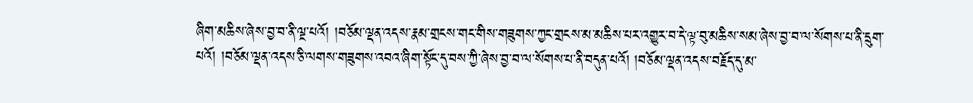ཞིག་མཆིས་ཞེས་བྱ་བ་ནི་ལྔ་པའོ། །བཅོམ་ལྡན་འདས་རྣམ་གྲངས་གང་གིས་གཟུགས་ཀྱང་གྲངས་མ་མཆིས་པར་འགྱུར་བ་དེ་ལྟ་བུ་མཆིས་སམ་ཞེས་བྱ་བ་ལ་སོགས་པ་ནི་དྲུག་པའོ། །བཅོམ་ལྡན་འདས་ཅི་ལགས་གཟུགས་འབའ་ཞིག་སྟོང་དུ་བས་ཀྱི་ཞེས་བྱ་བ་ལ་སོགས་པ་ནི་བདུན་པའོ། །བཅོམ་ལྡན་འདས་བརྗོད་དུ་མ་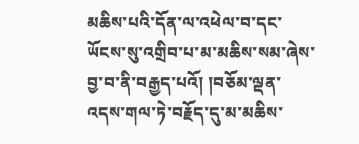མཆིས་པའི་དོན་ལ་འཕེལ་བ་དང་ཡོངས་སུ་འགྲིབ་པ་མ་མཆིས་སམ་ཞེས་བྱ་བ་ནི་བརྒྱད་པའོ། །བཅོམ་ལྡན་འདས་གལ་ཏེ་བརྗོད་དུ་མ་མཆིས་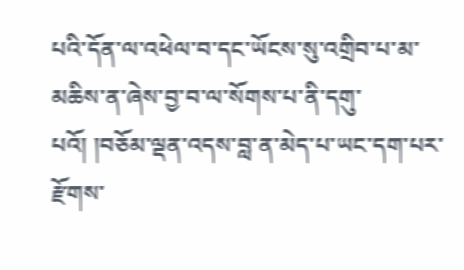པའི་དོན་ལ་འཕེལ་བ་དང་ཡོངས་སུ་འགྲིབ་པ་མ་མཆིས་ན་ཞེས་བྱ་བ་ལ་སོགས་པ་ནི་དགུ་པའོ། །བཅོམ་ལྡན་འདས་བླ་ན་མེད་པ་ཡང་དག་པར་རྫོགས་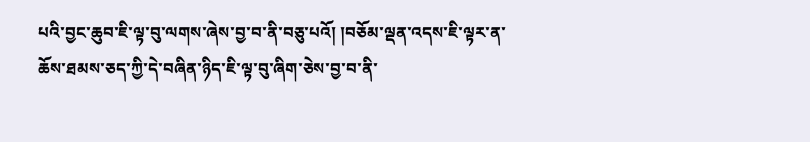པའི་བྱང་ཆུབ་ཇི་ལྟ་བུ་ལགས་ཞེས་བྱ་བ་ནི་བཅུ་པའོ། །བཅོམ་ལྡན་འདས་ཇི་ལྟར་ན་ཆོས་ཐམས་ཅད་ཀྱི་དེ་བཞིན་ཉིད་ཇི་ལྟ་བུ་ཞིག་ཅེས་བྱ་བ་ནི་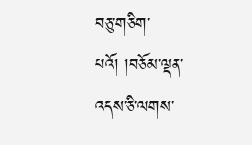བཅུ་གཅིག་པའོ། །བཅོམ་ལྡན་འདས་ཅི་ལགས་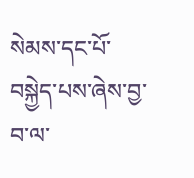སེམས་དང་པོ་བསྐྱེད་པས་ཞེས་བྱ་བ་ལ་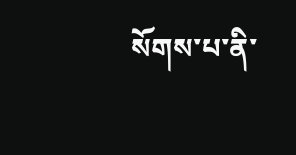སོགས་པ་ནི་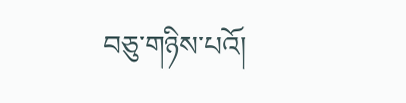བཅུ་གཉིས་པའོ།